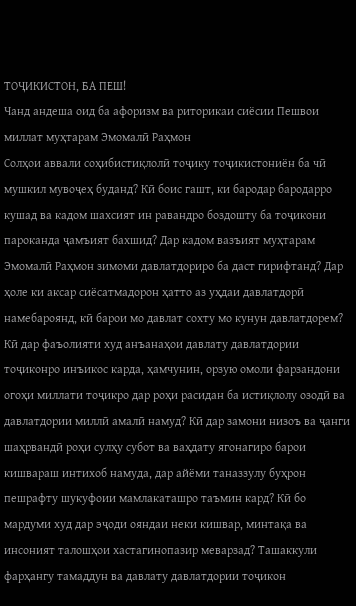ТОҶИКИСТОН, БА ПЕШ!
Чанд андеша оид ба афоризм ва риторикаи сиёсии Пешвои миллат муҳтарам Эмомалӣ Раҳмон
Солҳои аввали соҳибистиқлолӣ тоҷику тоҷикистониён ба чӣ мушкил мувоҷеҳ буданд? Кӣ боис гашт, ки бародар бародарро кушад ва кадом шахсият ин равандро боздошту ба тоҷикони пароканда ҷамъият бахшид? Дар кадом вазъият муҳтарам Эмомалӣ Раҳмон зимоми давлатдориро ба даст гирифтанд? Дар ҳоле ки аксар сиёсатмадорон ҳатто аз уҳдаи давлатдорӣ намебароянд, кӣ барои мо давлат сохту мо кунун давлатдорем? Кӣ дар фаъолияти худ анъанаҳои давлату давлатдории тоҷиконро инъикос карда, ҳамчунин, орзую омоли фарзандони огоҳи миллати тоҷикро дар роҳи расидан ба истиқлолу озодӣ ва давлатдории миллӣ амалӣ намуд? Кӣ дар замони низоъ ва ҷанги шаҳрвандӣ роҳи сулҳу субот ва ваҳдату ягонагиро барои кишвараш интихоб намуда, дар айёми таназзулу буҳрон пешрафту шукуфоии мамлакаташро таъмин кард? Кӣ бо мардуми худ дар эҷоди ояндаи неки кишвар, минтақа ва инсоният талошҳои хастагинопазир меварзад? Ташаккули фарҳангу тамаддун ва давлату давлатдории тоҷикон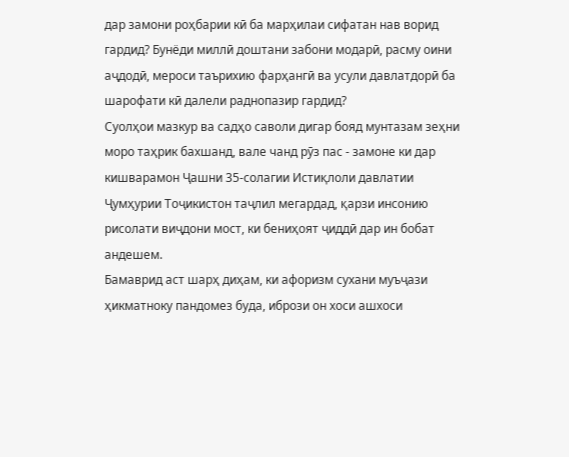дар замони роҳбарии кӣ ба марҳилаи сифатан нав ворид гардид? Бунёди миллӣ доштани забони модарӣ, расму оини аҷдодӣ, мероси таърихию фарҳангӣ ва усули давлатдорӣ ба шарофати кӣ далели раднопазир гардид?
Суолҳои мазкур ва садҳо саволи дигар бояд мунтазам зеҳни моро таҳрик бахшанд, вале чанд рӯз пас - замоне ки дар кишварамон Ҷашни 35-солагии Истиқлоли давлатии Ҷумҳурии Тоҷикистон таҷлил мегардад, қарзи инсонию рисолати виҷдони мост, ки бениҳоят ҷиддӣ дар ин бобат андешем.
Бамаврид аст шарҳ диҳам, ки афоризм сухани муъҷази ҳикматноку пандомез буда, ибрози он хоси ашхоси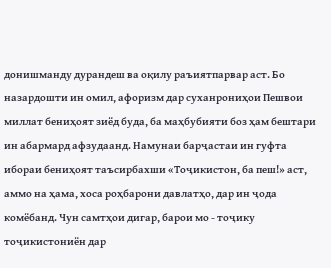донишманду дурандеш ва оқилу раъиятпарвар аст. Бо назардошти ин омил, афоризм дар суханрониҳои Пешвои миллат бениҳоят зиёд буда, ба маҳбубияти боз ҳам бештари ин абармард афзудаанд. Намунаи барҷастаи ин гуфта ибораи бениҳоят таъсирбахши «Тоҷикистон, ба пеш!» аст, аммо на ҳама, хоса роҳбарони давлатҳо, дар ин ҷода комёбанд. Чун самтҳои дигар, барои мо - тоҷику тоҷикистониён дар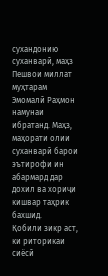сухандонию суханварӣ, маҳз Пешвои миллат муҳтарам Эмомалӣ Раҳмон намунаи ибратанд. Маҳз, маҳорати олии суханварӣ барои эътирофи ин абармард дар дохил ва хориҷи кишвар таҳрик бахшид.
Қобили зикр аст, ки риторикаи сиёсӣ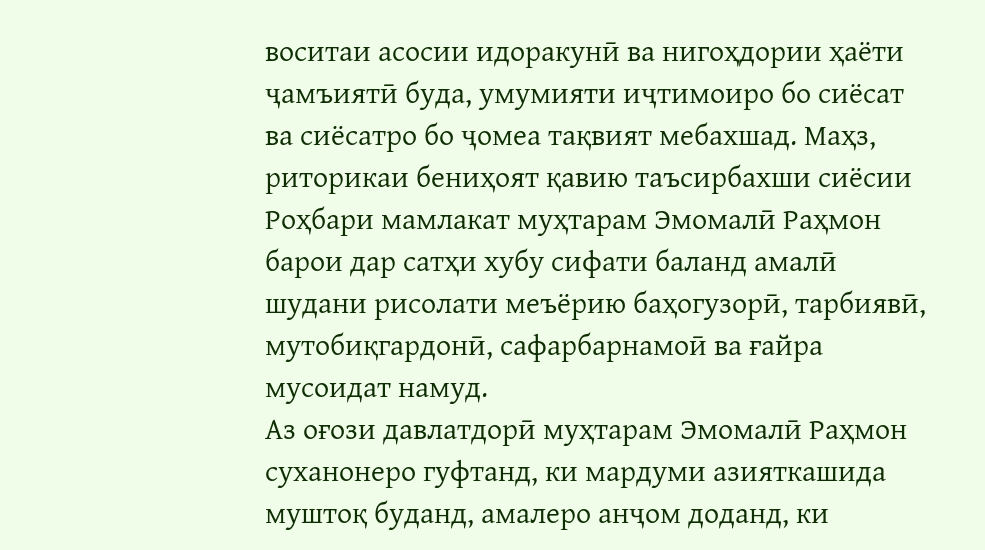воситаи асосии идоракунӣ ва нигоҳдории ҳаёти ҷамъиятӣ буда, умумияти иҷтимоиро бо сиёсат ва сиёсатро бо ҷомеа тақвият мебахшад. Маҳз, риторикаи бениҳоят қавию таъсирбахши сиёсии Роҳбари мамлакат муҳтарам Эмомалӣ Раҳмон барои дар сатҳи хубу сифати баланд амалӣ шудани рисолати меъёрию баҳогузорӣ, тарбиявӣ, мутобиқгардонӣ, сафарбарнамоӣ ва ғайра мусоидат намуд.
Аз оғози давлатдорӣ муҳтарам Эмомалӣ Раҳмон суханонеро гуфтанд, ки мардуми азияткашида муштоқ буданд, амалеро анҷом доданд, ки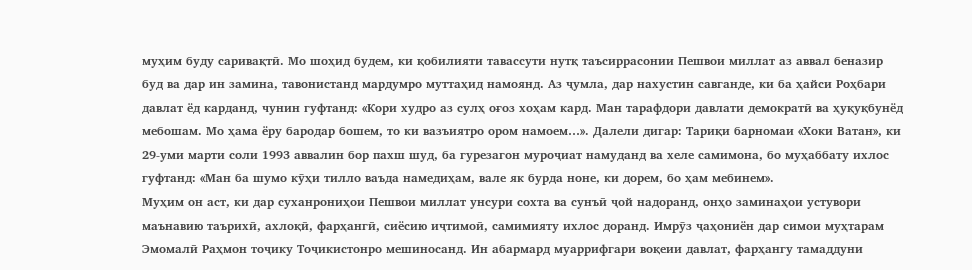муҳим буду саривақтӣ. Мо шоҳид будем, ки қобилияти тавассути нутқ таъсиррасонии Пешвои миллат аз аввал беназир буд ва дар ин замина, тавонистанд мардумро муттаҳид намоянд. Аз ҷумла, дар нахустин савганде, ки ба ҳайси Роҳбари давлат ёд карданд, чунин гуфтанд: «Кори худро аз сулҳ оғоз хоҳам кард. Ман тарафдори давлати демократӣ ва ҳуқуқбунёд мебошам. Мо ҳама ёру бародар бошем, то ки вазъиятро ором намоем…». Далели дигар: Тариқи барномаи «Хоки Ватан», ки 29-уми марти соли 1993 аввалин бор пахш шуд, ба гурезагон муроҷиат намуданд ва хеле самимона, бо муҳаббату ихлос гуфтанд: «Ман ба шумо кӯҳи тилло ваъда намедиҳам, вале як бурда ноне, ки дорем, бо ҳам мебинем».
Муҳим он аст, ки дар суханрониҳои Пешвои миллат унсури сохта ва сунъӣ ҷой надоранд, онҳо заминаҳои устувори маънавию таърихӣ, ахлоқӣ, фарҳангӣ, сиёсию иҷтимоӣ, самимияту ихлос доранд. Имрӯз ҷаҳониён дар симои муҳтарам Эмомалӣ Раҳмон тоҷику Тоҷикистонро мешиносанд. Ин абармард муаррифгари воқеии давлат, фарҳангу тамаддуни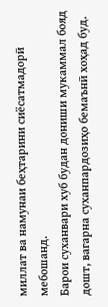миллат ва намунаи беҳтарини сиёсатмадорӣ мебошанд.
Барои суханвари хуб будан дониши мукаммал бояд дошт, вагарна суханпардозиҳо бемаънӣ хоҳад буд.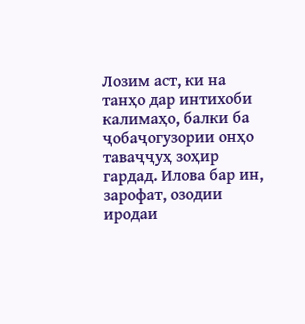Лозим аст, ки на танҳо дар интихоби калимаҳо, балки ба ҷобаҷогузории онҳо таваҷҷуҳ зоҳир гардад. Илова бар ин, зарофат, озодии иродаи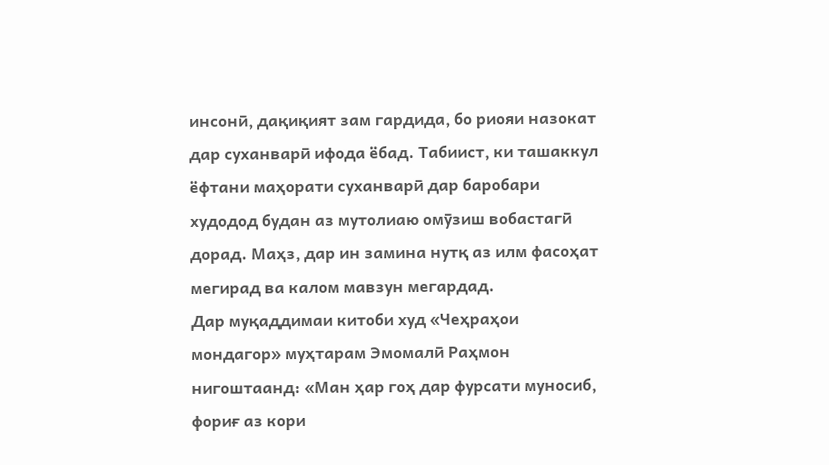инсонӣ, дақиқият зам гардида, бо риояи назокат дар суханварӣ ифода ёбад. Табиист, ки ташаккул ёфтани маҳорати суханварӣ дар баробари худодод будан аз мутолиаю омӯзиш вобастагӣ дорад. Маҳз, дар ин замина нутқ аз илм фасоҳат мегирад ва калом мавзун мегардад.
Дар муқаддимаи китоби худ «Чеҳраҳои мондагор» муҳтарам Эмомалӣ Раҳмон нигоштаанд: «Ман ҳар гоҳ дар фурсати муносиб, фориғ аз кори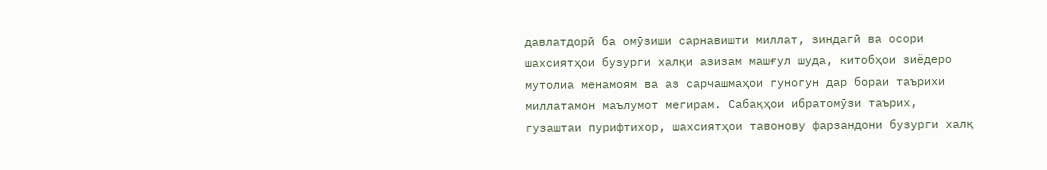давлатдорӣ ба омӯзиши сарнавишти миллат, зиндагӣ ва осори шахсиятҳои бузурги халқи азизам машғул шуда, китобҳои зиёдеро мутолиа менамоям ва аз сарчашмаҳои гуногун дар бораи таърихи миллатамон маълумот мегирам. Сабақҳои ибратомӯзи таърих, гузаштаи пурифтихор, шахсиятҳои тавонову фарзандони бузурги халқ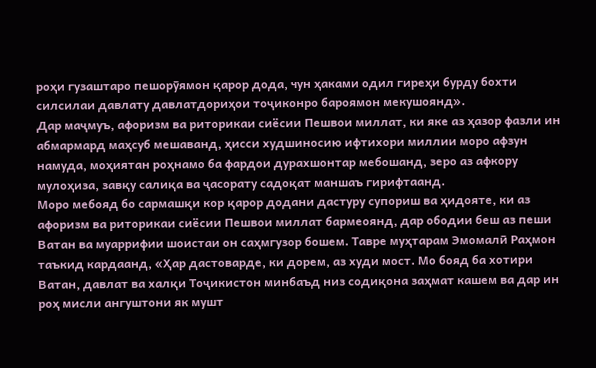роҳи гузаштаро пешорӯямон қарор дода, чун ҳаками одил гиреҳи бурду бохти силсилаи давлату давлатдориҳои тоҷиконро бароямон мекушоянд».
Дар маҷмуъ, афоризм ва риторикаи сиёсии Пешвои миллат, ки яке аз ҳазор фазли ин абмармард маҳсуб мешаванд, ҳисси худшиносию ифтихори миллии моро афзун намуда, моҳиятан роҳнамо ба фардои дурахшонтар мебошанд, зеро аз афкору мулоҳиза, завқу салиқа ва ҷасорату садоқат маншаъ гирифтаанд.
Моро мебояд бо сармашқи кор қарор додани дастуру супориш ва ҳидояте, ки аз афоризм ва риторикаи сиёсии Пешвои миллат бармеоянд, дар ободии беш аз пеши Ватан ва муаррифии шоистаи он саҳмгузор бошем. Тавре муҳтарам Эмомалӣ Раҳмон таъкид кардаанд, «Ҳар дастоварде, ки дорем, аз худи мост. Мо бояд ба хотири Ватан, давлат ва халқи Тоҷикистон минбаъд низ содиқона заҳмат кашем ва дар ин роҳ мисли ангуштони як мушт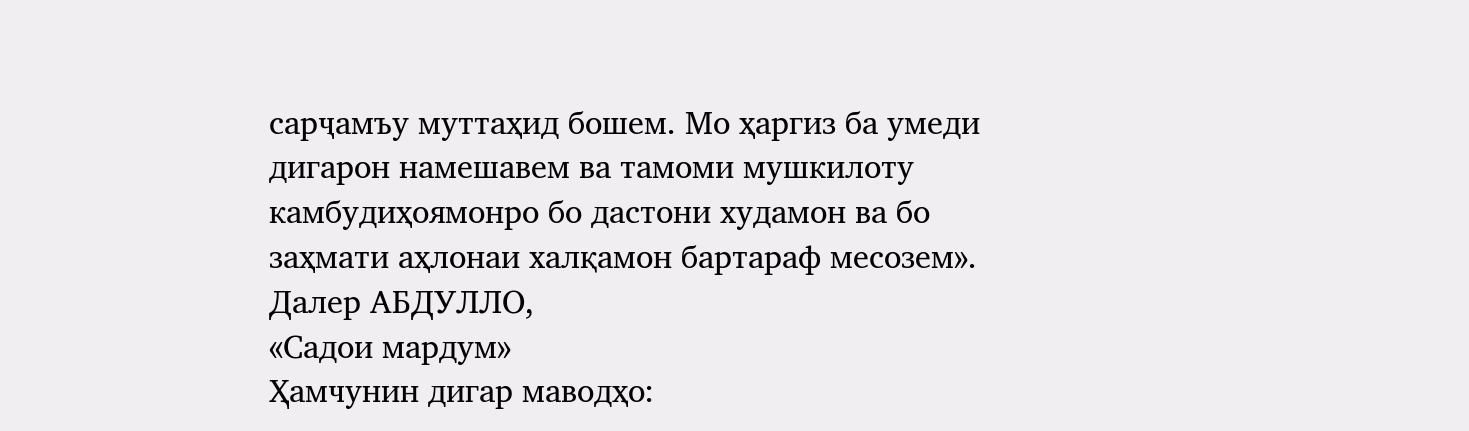сарҷамъу муттаҳид бошем. Мо ҳаргиз ба умеди дигарон намешавем ва тамоми мушкилоту камбудиҳоямонро бо дастони худамон ва бо заҳмати аҳлонаи халқамон бартараф месозем».
Далер АБДУЛЛО,
«Садои мардум»
Ҳамчунин дигар маводҳо: